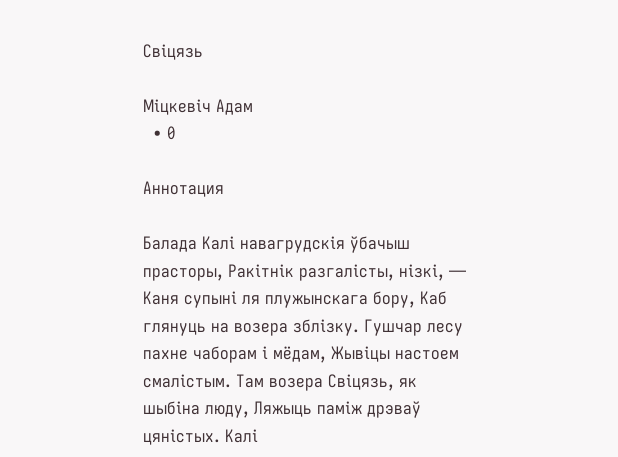Свіцязь

Міцкевіч Адам
  • 0

Аннотация

Балада Калі навагрудскія ўбачыш прасторы, Ракітнік разгалісты, нізкі, — Каня супыні ля плужынскага бору, Каб глянуць на возера зблізку. Гушчар лесу пахне чаборам і мёдам, Жывіцы настоем смалістым. Там возера Свіцязь, як шыбіна люду, Ляжыць паміж дрэваў цяністых. Калі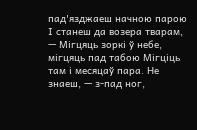пад'язджаеш начною парою І станеш да возера тварам, — Мігцяць зоркі ў небе, мігцяць пад табою Мігціць там і месяцаў пара. Не знаеш, — з-пад ног,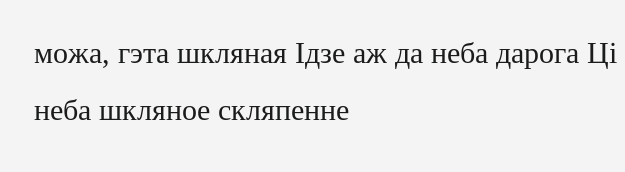можа, гэта шкляная Ідзе аж да неба дарога Ці неба шкляное скляпенне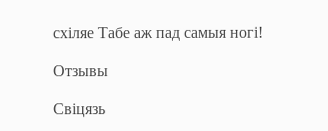схіляе Табе аж пад самыя ногі!

Отзывы

Свіцязь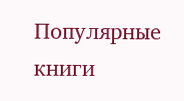Популярные книги